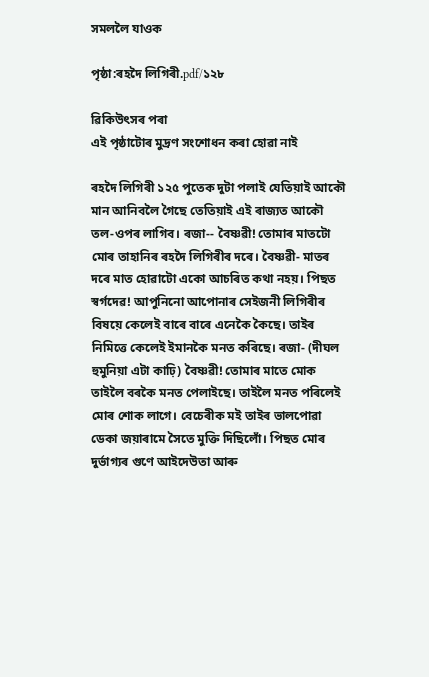সমললৈ যাওক

পৃষ্ঠা:ৰহদৈ লিগিৰী.pdf/১২৮

ৱিকিউৎসৰ পৰা
এই পৃষ্ঠাটোৰ মুদ্ৰণ সংশোধন কৰা হোৱা নাই

ৰহদৈ লিগিৰী ১২৫ পুতেক দুটা পলাই যেতিয়াই আকৌ মান আনিবলৈ গৈছে তেতিয়াই এই ৰাজ্যত আকৌ তল-ওপৰ লাগিব। ৰজা-- বৈষ্ণৱী! তোমাৰ মাতটো মোৰ তাহানিৰ ৰহদৈ লিগিৰীৰ দৰে। বৈষ্ণৱী- মাতৰ দৰে মাত হোৱাটো একো আচৰিত কথা নহয়। পিছত স্বৰ্গদেৱ! আপুনিনো আপোনাৰ সেইজনী লিগিৰীৰ বিষয়ে কেলেই বাৰে বাৰে এনেকৈ কৈছে। তাইৰ নিমিত্তে কেলেই ইমানকৈ মনত কৰিছে। ৰজা- (দীঘল হুমুনিয়া এটা কাঢ়ি) বৈষ্ণৱী! তোমাৰ মাতে মোক তাইলৈ বৰকৈ মনত পেলাইছে। তাইলৈ মনত পৰিলেই মোৰ শোক লাগে। বেচেৰীক ম‍ই তাইৰ ভালপোৱা ডেকা জয়াৰামে সৈতে মুক্তি দিছিলোঁ। পিছত মোৰ দুৰ্ভাগ্যৰ গুণে আইদেউতা আৰু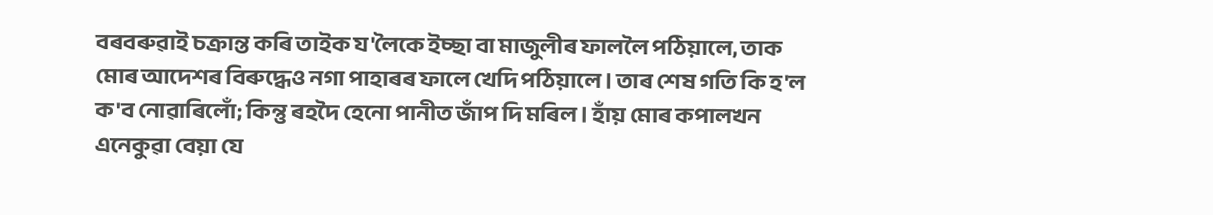বৰবৰুৱাই চক্ৰান্ত কৰি তাইক য'লৈকে ইচ্ছা বা মাজুলীৰ ফাললৈ পঠিয়ালে, তাক মোৰ আদেশৰ বিৰুদ্ধেও নগা পাহাৰৰ ফালে খেদি পঠিয়ালে। তাৰ শেষ গতি কি হ'ল ক'ব নোৱাৰিলোঁ; কিন্তু ৰহদৈ হেনো পানীত জাঁপ দি মৰিল। হাঁয় মোৰ কপালখন এনেকুৱা বেয়া যে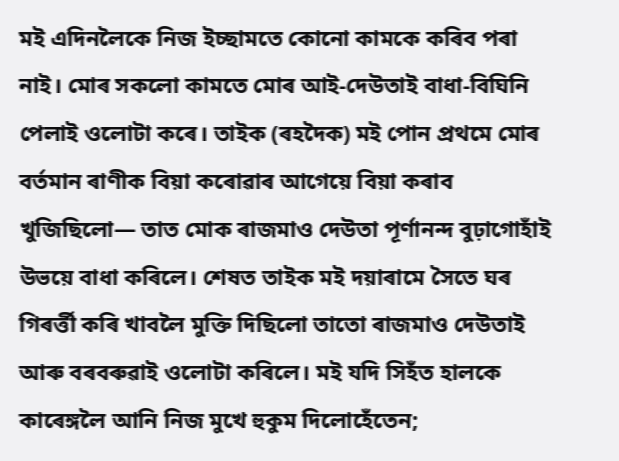মই এদিনলৈকে নিজ ইচ্ছামতে কোনো কামকে কৰিব পৰা নাই। মোৰ সকলো কামতে মোৰ আই-দেউতাই বাধা-বিঘিনি পেলাই ওলোটা কৰে। তাইক (ৰহদৈক) ম‍ই পোন প্ৰথমে মোৰ বৰ্তমান ৰাণীক বিয়া কৰোৱাৰ আগেয়ে বিয়া কৰাব খুজিছিলো— তাত মোক ৰাজমাও দেউতা পূৰ্ণানন্দ বুঢ়াগোহাঁই উভয়ে বাধা কৰিলে। শেষত তাইক ম‍ই দয়াৰামে সৈতে ঘৰ গিৰৰ্ত্তী কৰি খাবলৈ মুক্তি দিছিলো তাতো ৰাজমাও দেউতাই আৰু বৰবৰুৱাই ওলোটা কৰিলে। মই যদি সিহঁত হালকে কাৰেঙ্গলৈ আনি নিজ মুখে হুকুম দিলোহেঁতেন;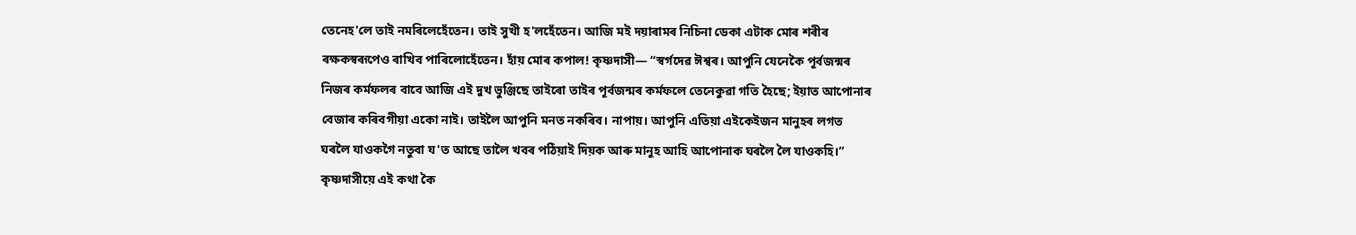তেনেহ'লে তাই নমৰিলেহেঁতেন। তাই সুখী হ'লহেঁতেন। আজি ম‍ই দয়াৰামৰ নিচিনা ডেকা এটাক মোৰ শৰীৰ ৰক্ষকস্বৰূপেও ৰাখিব পাৰিলোহেঁতেন। হাঁয় মোৰ কপাল! কৃষ্ণদাসী— “স্বৰ্গদেৱ ঈশ্বৰ। আপুনি যেনেকৈ পূৰ্বজন্মৰ নিজৰ কৰ্মফলৰ বাবে আজি এই দুখ ভুঞ্জিছে তাইৰো তাইৰ পূৰ্বজন্মৰ কৰ্মফলে তেনেকুৱা গতি হৈছে; ইয়াত আপোনাৰ বেজাৰ কৰিবগীয়া একো নাই। তাইলৈ আপুনি মনত নকৰিব। নাপায়। আপুনি এতিয়া এইকেইজন মানুহৰ লগত ঘৰলৈ যাওকগৈ নতুবা য'ত আছে তালৈ খবৰ পঠিয়াই দিয়ক আৰু মানুহ আহি আপোনাক ঘৰলৈ লৈ যাওকহি।” কৃষ্ণদাসীয়ে এই কথা কৈ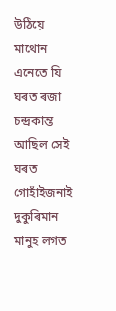উঠিয়ে মাথোন এনেতে যি ঘৰত ৰজা চন্দ্ৰকান্ত আছিল সেই ঘৰত গোহাঁইজনাই দুকুৰিমান মানুহ লগত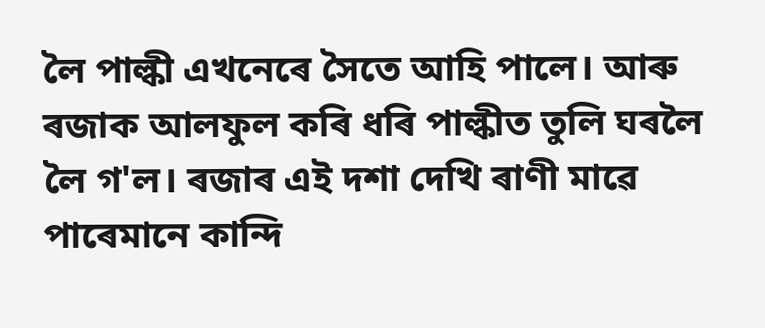লৈ পাল্কী এখনেৰে সৈতে আহি পালে। আৰু ৰজাক আলফুল কৰি ধৰি পাল্কীত তুলি ঘৰলৈ লৈ গ'ল। ৰজাৰ এই দশা দেখি ৰাণী মাৱে পাৰেমানে কান্দি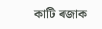কাটি ৰজাক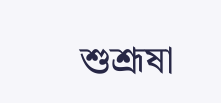শুশ্ৰূষা